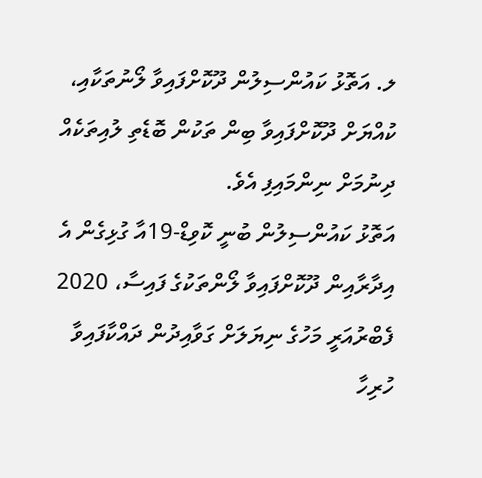ލ. އަތޮޅު ކައުންސިލުން ދޫކޮށްފައިވާ ލޯނުތަކާއި، ކުއްޔަށް ދޫކޮށްފައިވާ ބިން ތަކުން ބޮޑެތި ލުއިތަކެއް ދިނުމަށް ނިންމައިފި އެވެ.
އަތޮޅު ކައުންސިލުން ބުނީ ކޮވިޑް-19އާ ގުޅިގެން އެ އިދާރާއިން ދޫކޮށްފައިވާ ލޯންތަކުގެ ފައިސާ، 2020 ފެބްރުއަރީ މަހުގެ ނިޔަލަށް ގަވާއިދުން ދައްކާފައިވާ ހުރިހާ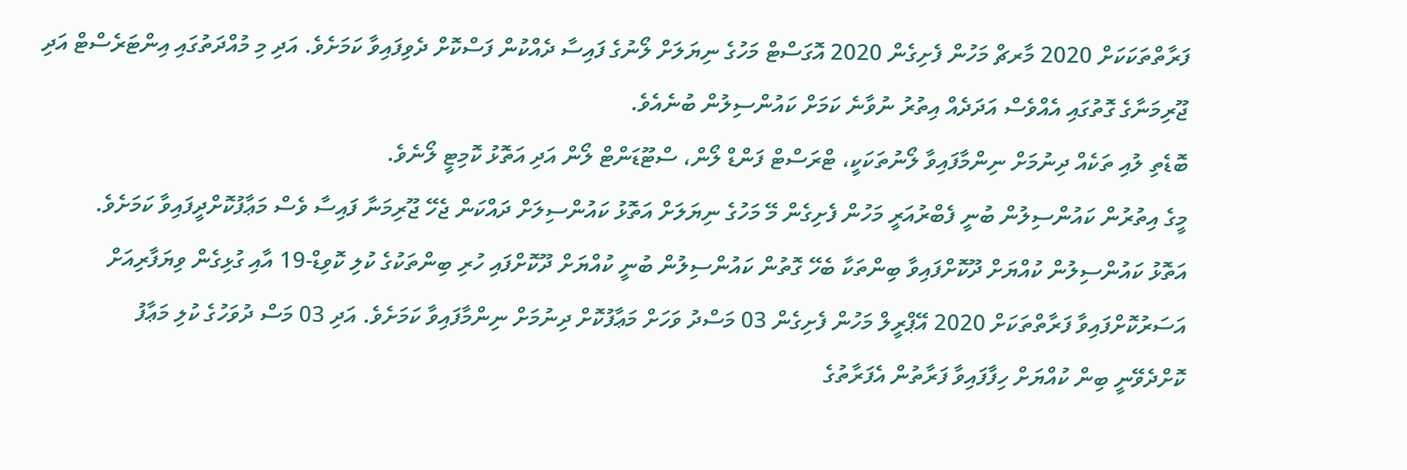ފަރާތްތަކަކަށް 2020 މާރޗް މަހުން ފެށިގެން 2020 އޮގަސްޓް މަހުގެ ނިޔަލަށް ލޯނުގެ ފައިސާ ދެއްކުން ފަސްކޮށް ދެވިފައިވާ ކަމަށެވެ. އަދި މި މުއްދަތުގައި އިންޓަރެސްޓް އަދި ޖޫރިމަނާގެ ގޮތުގައި އެއްވެސް އަދަދެއް އިތުރު ނުވާނެ ކަމަށް ކައުންސިލުން ބުނެއެވެ.
ބޮޑެތި ލުއި ތަކެއް ދިނުމަށް ނިންމާފައިވާ ލޯނުތަކަކީ، ޓްރަސްޓް ފަންޑް ލޯން، ސްޓޫޑަންޓް ލޯން އަދި އަތޮޅު ކޮމިޓީ ލޯނެވެ.
މީގެ އިތުރުން ކައުންސިލުން ބުނީ ފެބްރުއަރީ މަހުން ފެށިގެން މޭ މަހުގެ ނިޔަލަށް އަތޮޅު ކައުންސިލަށް ދައްކަން ޖެހޭ ޖޫރިމަނާ ފައިސާ ވެސް މަޢާފުކޮށްދީފައިވާ ކަމަށެވެ.
އަތޮޅު ކައުންސިލުން ކުއްޔަށް ދޫކޮށްފައިވާ ބިންތަކާ ބެހޭ ގޮތުން ކައުންސިލުން ބުނީ ކުއްޔަށް ދޫކޮށްފައި ހުރި ބިންތަކުގެ ކުލި ކޮވިޑް-19 އާއި ގުޅިގެން ވިޔަފާރިއަށް އަސަރުކޮށްފައިވާ ފަރާތްތަކަށް 2020 އޭޕްރީލް މަހުން ފެށިގެން 03 މަސްދު ވަހަށް މަޢާފުކޮށް ދިނުމަށް ނިންމާފައިވާ ކަމަށެވެ. އަދި 03 މަސް ދުވަހުގެ ކުލި މަޢާފު
ކޮށްދެވޭނީ ބިން ކުއްޔަށް ހިފާފައިވާ ފަރާތުން އެފަރާތުގެ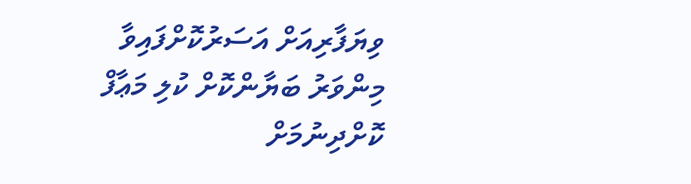ވިޔަފާރިއަށް އަސަރުކޮށްފައިވާ މިންވަރު ބަޔާންކޮށް ކުލި މަޢާފް ކޮށްދިނުމަށް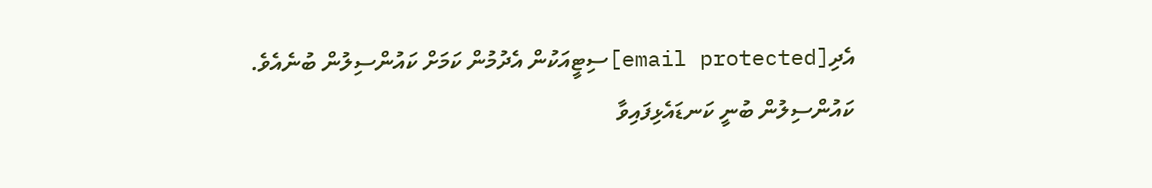އެދި[email protected]ސިޓީއަކުން އެދުމުން ކަމަށް ކައުންސިލުން ބުނެއެވެ.
ކައުންސިލުން ބުނީ ކަނޑައެޅިފައިވާ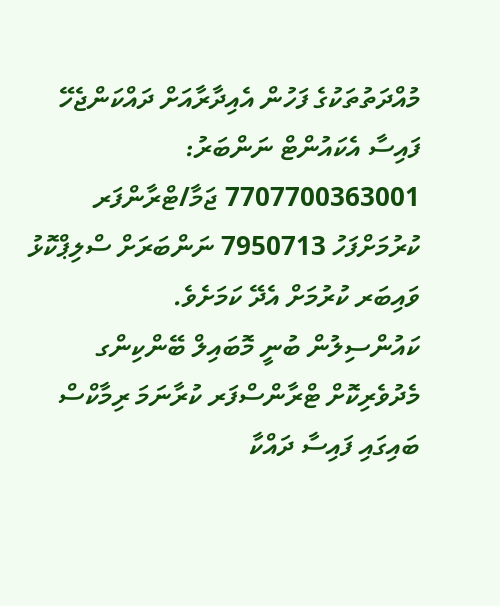މުއްދަތުތަކުގެ ފަހުން އެއިދާރާއަށް ދައްކަންޖެހޭ ފައިސާ އެކައުންޓް ނަންބަރު: 7707700363001 ޖަމާ/ޓްރާންފަރ ކުރުމަށްފަހު 7950713 ނަންބަރަށް ސްލިޕްކޮޅު ވައިބަރ ކުރުމަށް އެދޭ ކަމަށެވެ.
ކައުންސިލުން ބުނީ މޮބައިލް ބޭންކިންގ މެދުވެރިކޮށް ޓްރާންސްފަރ ކުރާނަމަ ރިމާކްސް ބައިގައި ފައިސާ ދައްކާ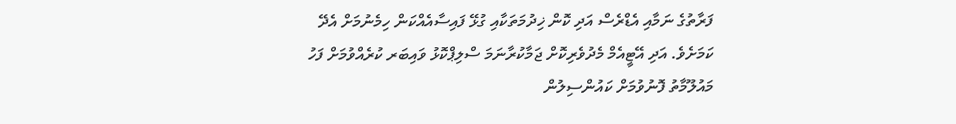ފަރާތުގެ ނަމާއި އެޑްރެސް އަދި ކޮން ޚިދުމަތަކާއި ގުޅޭ ފައިސާއެއްކަން ހިމެނުމަށް އެދޭ ކަމަށެވެ. އަދި އޭޓީއެމް މެދުވެރިކޮށް ޖަމާކުރާނަމަ ސްލިޕްކޮޅު ވައިބަރ ކުރެއްވުމަށް ފަހު މައުލޫމާތު ފޮނުވުމަށް ކައުންސިލުން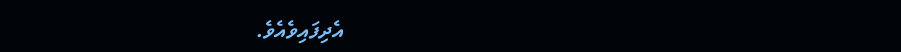އެދިފައިވެއެވެ.